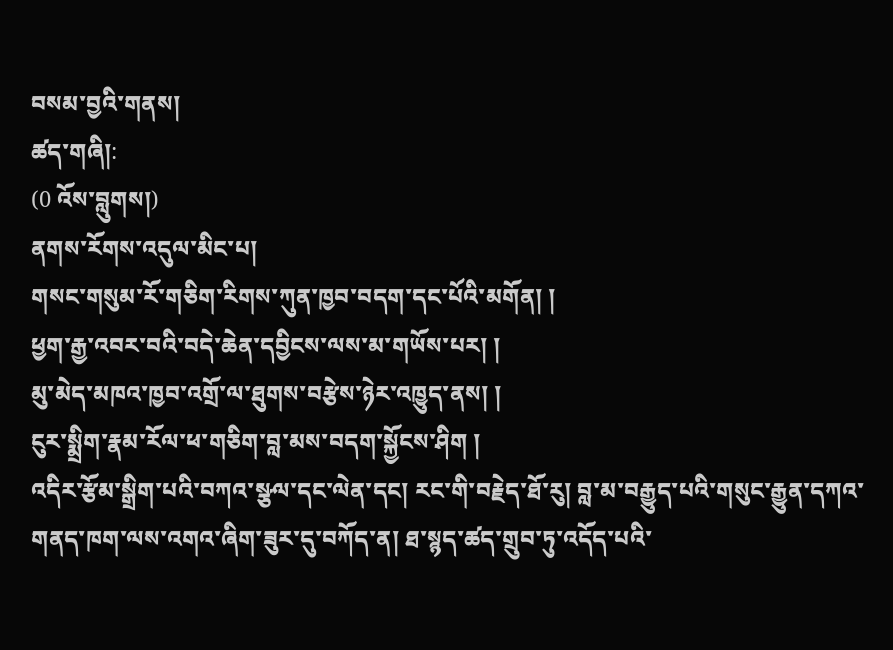བསམ་བྱའི་གནས།
ཚད་གཞི།:
(0 འོས་བླུགས།)
ནགས་རོགས་འདུལ་མིང་པ།
གསང་གསུམ་རོ་གཅིག་རིགས་ཀུན་ཁྱབ་བདག་དང་པོའི་མགོན། །
ཕྱག་རྒྱ་འབར་བའི་བདེ་ཆེན་དབྱིངས་ལས་མ་གཡོས་པར། །
མུ་མེད་མཁའ་ཁྱབ་འགྲོ་ལ་ཐུགས་བརྩེས་ཉེར་འཁྱུད་ནས། །
ངུར་སྨྲིག་རྣམ་རོལ་ཕ་གཅིག་བླ་མས་བདག་སྐྱོངས་ཤིག །
འདིར་རྩོམ་སྒྲིག་པའི་བཀའ་སྩལ་དང་ལེན་དང། རང་གི་བརྗེད་ཐོ་རུ། བླ་མ་བརྒྱུད་པའི་གསུང་རྒྱུན་དཀའ་གནད་ཁག་ལས་འགའ་ཞིག་ཟུར་དུ་བཀོད་ན། ཐ་སྙད་ཚད་གྲུབ་ཏུ་འདོད་པའི་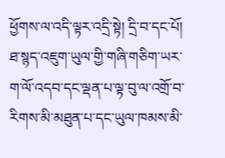ཕྱོགས་ལ་འདི་ལྟར་འདྲི་སྟེ། དྲི་བ་དང་པོ། ཐ་སྙད་འཇུག་ཡུལ་གྱི་གཞི་གཅིག་ཡར་ག་ལོ་འདབ་དང་ལྡན་པ་ལྟ་བུ་ལ་འགྲོ་བ་རིགས་མི་མཐུན་པ་དང་ཡུལ་ཁམས་མི་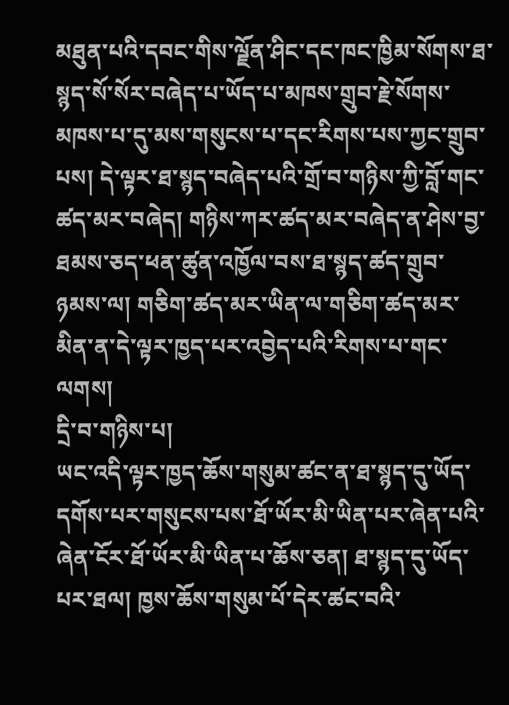མཐུན་པའི་དབང་གིས་ལྗོན་ཤིང་དང་ཁང་ཁྱིམ་སོགས་ཐ་སྙད་སོ་སོར་བཞེད་པ་ཡོད་པ་མཁས་གྲུབ་རྗེ་སོགས་མཁས་པ་དུ་མས་གསུངས་པ་དང་རིགས་པས་ཀྱང་གྲུབ་པས། དེ་ལྟར་ཐ་སྙད་བཞེད་པའི་གྲོ་བ་གཉིས་ཀྱི་བློ་གང་ཚད་མར་བཞེད། གཉིས་ཀར་ཚད་མར་བཞེད་ན་ཤེས་བྱ་ཐམས་ཅད་ཕན་ཚུན་འཁྱོལ་བས་ཐ་སྙད་ཚད་གྲུབ་ཉམས་ལ། གཅིག་ཚད་མར་ཡིན་ལ་གཅིག་ཚད་མར་མིན་ན་དེ་ལྟར་ཁྱད་པར་འབྱེད་པའི་རིགས་པ་གང་ལགས།
དྲི་བ་གཉིས་པ།
ཡང་འདི་ལྟར་ཁྱད་ཆོས་གསུམ་ཚང་ན་ཐ་སྙད་དུ་ཡོད་དགོས་པར་གསུངས་པས་ཐོ་ཡོར་མི་ཡིན་པར་ཞེན་པའི་ཞེན་ངོར་ཐོ་ཡོར་མི་ཡིན་པ་ཆོས་ཅན། ཐ་སྙད་དུ་ཡོད་པར་ཐལ། ཁྱས་ཆོས་གསུམ་པོ་དེར་ཚང་བའི་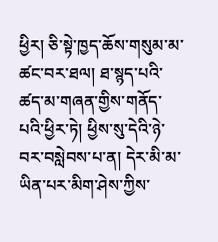ཕྱིར། ཅི་སྟེ་ཁྱད་ཆོས་གསུམ་མ་ཚང་བར་ཐལ། ཐ་སྙད་པའི་ཚད་མ་གཞན་གྱིས་གནོད་པའི་ཕྱིར་ཏེ། ཕྱིས་སུ་དེའི་ཉེ་བར་བསླེབས་པ་ན། དེར་མི་མ་ཡིན་པར་མིག་ཤེས་ཀྱིས་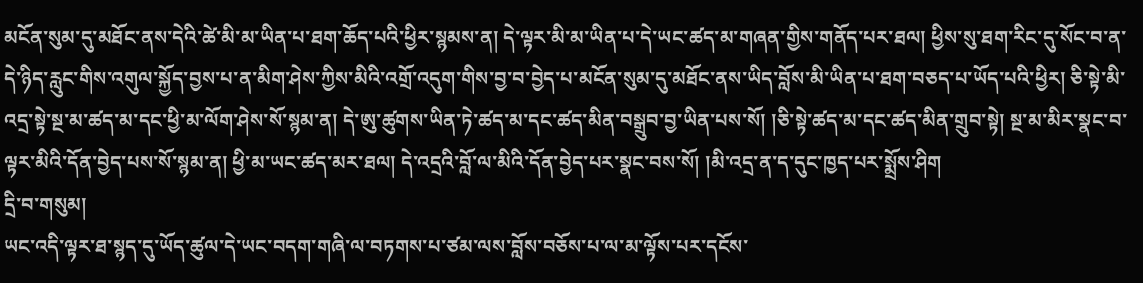མངོན་སུམ་དུ་མཐོང་ནས་དེའི་ཚེ་མི་མ་ཡིན་པ་ཐག་ཆོད་པའི་ཕྱིར་སྙམས་ན། དེ་ལྟར་མི་མ་ཡིན་པ་དེ་ཡང་ཚད་མ་གཞན་གྱིས་གནོད་པར་ཐལ། ཕྱིས་སུ་ཐག་རིང་དུ་སོང་བ་ན་དེ་ཉིད་རླུང་གིས་འགུལ་སྐྱོད་བྱས་པ་ན་མིག་ཤེས་ཀྱིས་མིའི་འགྲོ་འདུག་གིས་བྱ་བ་བྱེད་པ་མངོན་སུམ་དུ་མཐོང་ནས་ཡིད་བློས་མི་ཡིན་པ་ཐག་བཅད་པ་ཡོད་པའི་ཕྱིར། ཅི་སྟེ་མི་འདྲ་སྟེ་སྔ་མ་ཚད་མ་དང་ཕྱི་མ་ལོག་ཤེས་སོ་སྙམ་ན། དེ་ཨུ་ཚུགས་ཡིན་ཏེ་ཚད་མ་དང་ཚད་མིན་བསྒྲུབ་བྱ་ཡིན་པས་སོ། །ཅི་སྟེ་ཚད་མ་དང་ཚད་མིན་གྲུབ་སྟེ། སྔ་མ་མིར་སྣང་བ་ལྟར་མིའི་དོན་བྱེད་པས་སོ་སྙམ་ན། ཕྱི་མ་ཡང་ཚད་མར་ཐལ། དེ་འདྲའི་བློ་ལ་མིའི་དོན་བྱེད་པར་སྣང་བས་སོ། །མི་འདྲ་ན་ད་དུང་ཁྱད་པར་སྨྲོས་ཤིག
དྲི་བ་གསུམ།
ཡང་འདི་ལྟར་ཐ་སྙད་དུ་ཡོད་ཚུལ་དེ་ཡང་བདག་གཞི་ལ་བཏགས་པ་ཙམ་ལས་བློས་བཅོས་པ་ལ་མ་ལྟོས་པར་དངོས་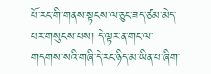པོ་རང་གི་གནས་སྟངས་ལ་ཅུང་ཟད་ཙམ་མེད་པར་གསུངས་པས། དེ་ལྟར་ན་གང་ལ་གདགས་སའི་གཞི་དེ་རང་ཉིད་མ་ཡིན་པ་ཞིག་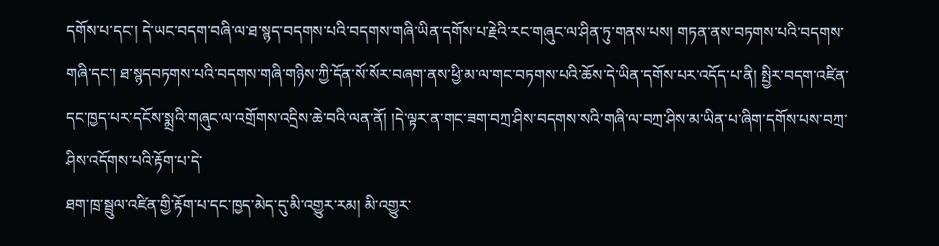དགོས་པ་དང་། དེ་ཡང་བདག་བཞི་ལ་ཐ་སྙད་བདགས་པའི་བདགས་གཞི་ཡིན་དགོས་པ་རྗེའི་རང་གཞུང་ལ་ཤིན་ཏུ་གནས་པས། གཏན་ནས་བཏགས་པའི་བདགས་གཞི་དང་། ཐ་སྙདབཏགས་པའི་བདགས་གཞི་གཉིས་ཀྱི་དོན་སོ་སོར་བཞག་ནས་ཕྱི་མ་ལ་གང་བཏགས་པའི་ཆོས་དེ་ཡིན་དགོས་པར་འདོད་པ་ནི། སྤྱིར་བདག་འཛིན་དང་ཁྱད་པར་དངོས་སྨྲའི་གཞུང་ལ་འགྲོགས་འདྲིས་ཆེ་བའི་ལན་ནོ། །དེ་ལྟར་ན་གང་ཟག་བཀྲ་ཤིས་བདགས་སའི་གཞི་ལ་བཀྲ་ཤིས་མ་ཡིན་པ་ཞིག་དགོས་པས་བཀྲ་ཤིས་འདོགས་པའི་རྟོག་པ་དེ་
ཐག་ཁྲ་སྦྲུལ་འཛིན་གྱི་རྟོག་པ་དང་ཁྱད་མེད་དུ་མི་འགྱུར་རམ། མི་འགྱུར་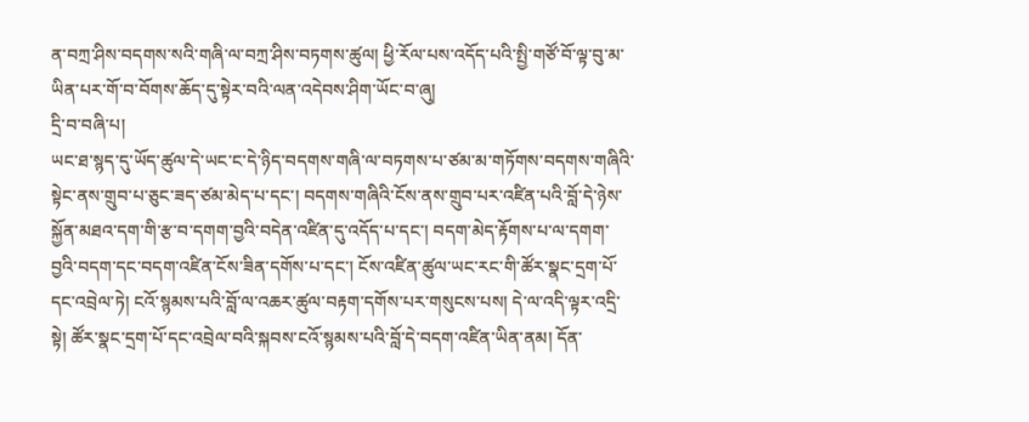ན་བཀྲ་ཤིས་བདགས་སའི་གཞི་ལ་བཀྲ་ཤིས་བཏགས་ཚུལ། ཕྱི་རོལ་པས་འདོད་པའི་སྤྱི་གཙོ་བོ་ལྟ་བུ་མ་ཡིན་པར་གོ་བ་བོགས་ཆོད་དུ་སྟེར་བའི་ལན་འདེབས་ཤིག་ཡོང་བ་ཞུ།
དྲི་བ་བཞི་པ།
ཡང་ཐ་སྙད་དུ་ཡོད་ཚུལ་དེ་ཡང་ང་དེ་ཉིད་བདགས་གཞི་ལ་བཏགས་པ་ཙམ་མ་གཏོགས་བདགས་གཞིའི་སྟེང་ནས་གྲུབ་པ་ཅུང་ཟད་ཙམ་མེད་པ་དང་། བདགས་གཞིའི་ངོས་ནས་གྲུབ་པར་འཛིན་པའི་བློ་དེ་ཉེས་སྐྱོན་མཐའ་དག་གི་རྩ་བ་དགག་བྱའི་བདེན་འཛིན་དུ་འདོད་པ་དང་། བདག་མེད་རྟོགས་པ་ལ་དགག་བྱའི་བདག་དང་བདག་འཛིན་ངོས་ཟིན་དགོས་པ་དང་། ངོས་འཛིན་ཚུལ་ཡང་རང་གི་ཚོར་སྣང་དྲག་པོ་དང་འབྲེལ་ཏེ། ངའོ་སྙམས་པའི་བློ་ལ་འཆར་ཚུལ་བརྟག་དགོས་པར་གསུངས་པས། དེ་ལ་འདི་ལྟར་འདྲི་སྟེ། ཚོར་སྣང་དྲག་པོ་དང་འབྲེལ་བའི་སྐབས་ངའོ་སྙམས་པའི་བློ་དེ་བདག་འཛིན་ཡིན་ནམ། དོན་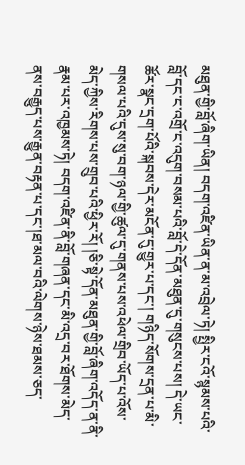མཐུན་གྱི་བློ་ཞིག་ཡིན། བདག་འཛིན་ཡིན་ན་མ་འབྲེལ་ཏེ། སྤྱིར་ངའོ་སྙམས་པའི་བློ་དང་ང་འགྲོ་ང་འདུག་བསམ་པའི་བློ་དེ་དོན་མཐུན་དུ་གསུངས་པས། དེ་ཡང་ཚོར་སྣང་དྲག་པོའི་སྐབས་དེར་མངོན་དུ་གྱུར་པ་དང་། གཉིད་སོགས་དྲན་པ་མི་གསལ་པའི་དུས་སུ་བག་ཉལ་གྱི་ཚུལ་དུ་གནས་པས་འཕེལ་གྲིབ་ཡོད་པ་འོས་མེད་ཀྱིས་རིགས་པས་གྲུབ་པའི་ཕྱིར་རོ། །ཅི་སྟེ་དོན་མཐུན་གྱི་བློ་ཞིག་འདོད་ན་ནི་རྣམ་པར་འཁྱམས་ཏེ། བདག་འཛིན་ནི་བློ་གཞན་དང་མི་འདྲ་བར་ཐོགས་མེད་ནས་བརྒྱུད་པས་རྒྱུན་བརྟན་པ་དང་།ཐ་མལ་བའི་ལེགས་ཉེས་ཐམས་ཅད་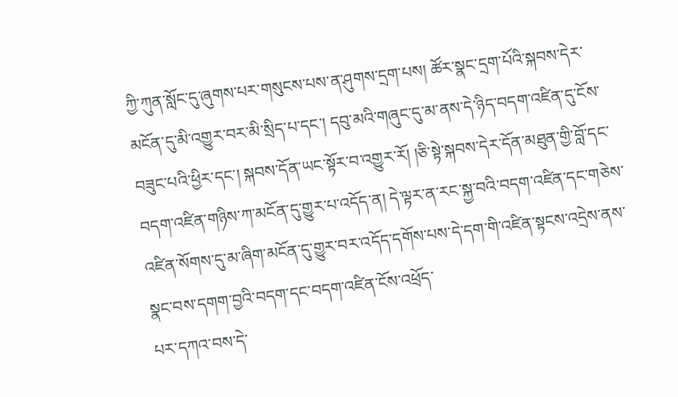ཀྱི་ཀུན་སློང་དུ་ཞུགས་པར་གསུངས་པས་ན་ཤུགས་དྲག་པས། ཚོར་སྣང་དྲག་པོའི་སྐབས་དེར་མངོན་དུ་མི་འགྱུར་བར་མི་སྲིད་པ་དང་། དབུ་མའི་གཞུང་དུ་མ་ནས་དེ་ཉིད་བདག་འཛིན་དུ་ངོས་བཟུང་པའི་ཕྱིར་དང་། སྐབས་དོན་ཡང་སྟོར་བ་འགྱུར་རོ། །ཅི་སྟེ་སྐབས་དེར་དོན་མཐུན་གྱི་བློ་དང་བདག་འཛིན་གཉིས་ཀ་མངོན་དུ་གྱུར་པ་འདོད་ན། དེ་ལྟར་ན་རང་སྐྱ་བའི་བདག་འཛིན་དང་གཅེས་འཛིན་སོགས་དུ་མ་ཞིག་མངོན་དུ་གྱུར་བར་འདོད་དགོས་པས་དེ་དག་གི་འཛིན་སྟངས་འདྲེས་ནས་སྣང་བས་དགག་བྱའི་བདག་དང་བདག་འཛིན་ངོས་འཕྲོད་
པར་དཀའ་བས་དེ་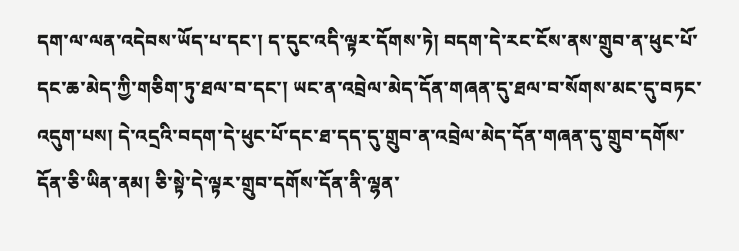དག་ལ་ལན་འདེབས་ཡོད་པ་དང་། ད་དུང་འདི་ལྟར་དོགས་ཏེ། བདག་དེ་རང་ངོས་ནས་གྲུབ་ན་ཕུང་པོ་དང་ཆ་མེད་ཀྱི་གཅིག་ཏུ་ཐལ་བ་དང་། ཡང་ན་འབྲེལ་མེད་དོན་གཞན་དུ་ཐལ་བ་སོགས་མང་དུ་བཏང་འདུག་པས། དེ་འདྲའི་བདག་དེ་ཕུང་པོ་དང་ཐ་དད་དུ་གྲུབ་ན་འབྲེལ་མེད་དོན་གཞན་དུ་གྲུབ་དགོས་དོན་ཅི་ཡིན་ནམ། ཅི་སྟེ་དེ་ལྟར་གྲུབ་དགོས་དོན་ནི་ལྷན་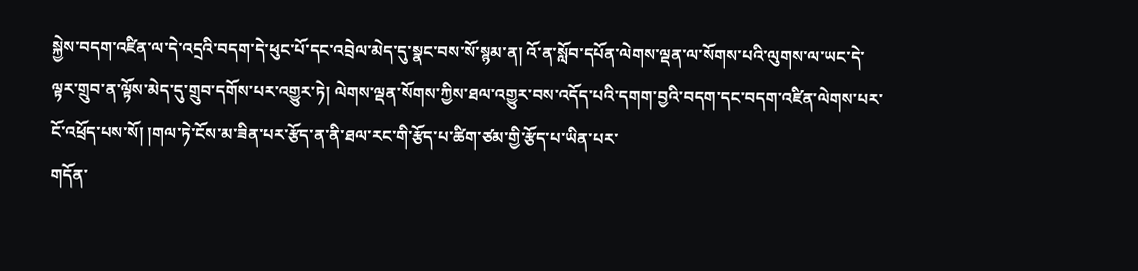སྐྱེས་བདག་འཛིན་ལ་དེ་འདྲའི་བདག་དེ་ཕུང་པོ་དང་འབྲེལ་མེད་དུ་སྣང་བས་སོ་སྙམ་ན། འོ་ན་སློབ་དཔོན་ལེགས་ལྡན་ལ་སོགས་པའི་ལུགས་ལ་ཡང་དེ་ལྟར་གྲུབ་ན་ལྟོས་མེད་དུ་གྲུབ་དགོས་པར་འགྱུར་ཏེ། ལེགས་ལྡན་སོགས་ཀྱིས་ཐལ་འགྱུར་བས་འདོད་པའི་དགག་བྱའི་བདག་དང་བདག་འཛིན་ལེགས་པར་ངོ་འཕྲོད་པས་སོ། །གལ་ཏེ་ངོས་མ་ཟིན་པར་རྩོད་ན་ནི་ཐལ་རང་གི་རྩོད་པ་ཚིག་ཙམ་གྱི་རྩོད་པ་ཡིན་པར་
གདོན་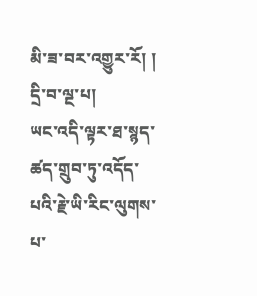མི་ཟ་བར་འགྱུར་རོ། །
དྲི་བ་ལྔ་པ།
ཡང་འདི་ལྟར་ཐ་སྙད་ཚད་གྲུབ་ཏུ་འདོད་པའི་རྗེ་ཡི་རིང་ལུགས་པ་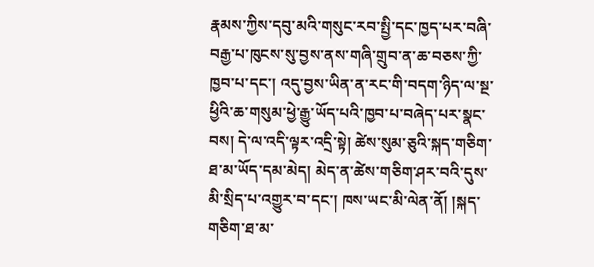རྣམས་ཀྱིས་དབུ་མའི་གསུང་རབ་སྤྱི་དང་ཁྱད་པར་བཞི་བརྒྱ་པ་ཁུངས་སུ་བྱས་ནས་གཞི་གྲུབ་ན་ཆ་བཅས་ཀྱི་ཁྱབ་པ་དང་། འདུ་བྱས་ཡིན་ན་རང་གི་བདག་ཉིད་ལ་སྔ་ཕྱིའི་ཆ་གསུམ་ཕྱེ་རྒྱུ་ཡོད་པའི་ཁྱབ་པ་བཞེད་པར་སྣང་བས། དེ་ལ་འདི་ལྟར་འདྲི་སྟེ། ཚེས་སུམ་ཅུའི་སྐད་གཅིག་ཐ་མ་ཡོད་དམ་མེད། མེད་ན་ཚེས་གཅིག་ཤར་བའི་དུས་མི་སྲིད་པ་འགྱུར་བ་དང་། ཁས་ཡང་མི་ལེན་ནོ། །སྐད་གཅིག་ཐ་མ་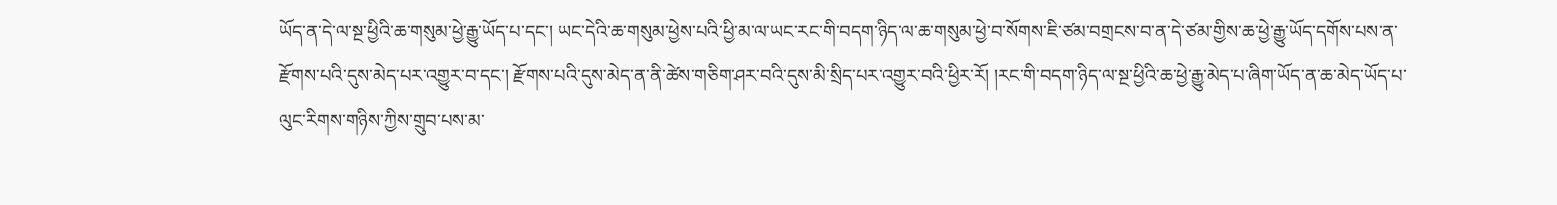ཡོད་ན་དེ་ལ་སྔ་ཕྱིའི་ཆ་གསུམ་ཕྱེ་རྒྱུ་ཡོད་པ་དང་། ཡང་དེའི་ཆ་གསུམ་ཕྱེས་པའི་ཕྱི་མ་ལ་ཡང་རང་གི་བདག་ཉིད་ལ་ཆ་གསུམ་ཕྱེ་བ་སོགས་ཇི་ཙམ་བགྲངས་བ་ན་དེ་ཙམ་གྱིས་ཆ་ཕྱེ་རྒྱུ་ཡོད་དགོས་པས་ན་རྫོགས་པའི་དུས་མེད་པར་འགྱུར་བ་དང་། རྫོགས་པའི་དུས་མེད་ན་ནི་ཚེས་གཅིག་ཤར་བའི་དུས་མི་སྲིད་པར་འགྱུར་བའི་ཕྱིར་རོ། །རང་གི་བདག་ཉིད་ལ་སྔ་ཕྱིའི་ཆ་ཕྱེ་རྒྱུ་མེད་པ་ཞིག་ཡོད་ན་ཆ་མེད་ཡོད་པ་ལུང་རིགས་གཉིས་ཀྱིས་གྲུབ་པས་མ་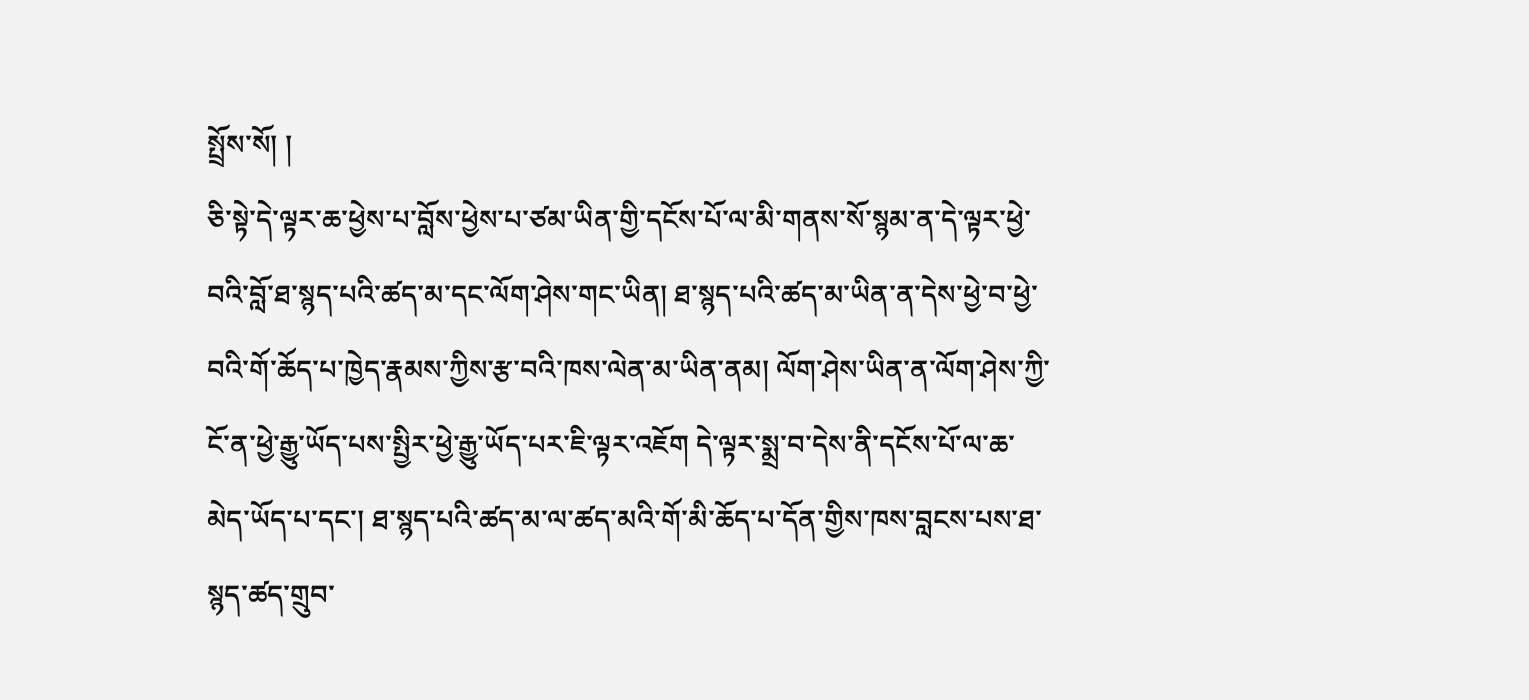སྤྲོས་སོ། །
ཅི་སྟེ་དེ་ལྟར་ཆ་ཕྱེས་པ་བློས་ཕྱེས་པ་ཙམ་ཡིན་གྱི་དངོས་པོ་ལ་མི་གནས་སོ་སྙམ་ན་དེ་ལྟར་ཕྱེ་བའི་བློ་ཐ་སྙད་པའི་ཚད་མ་དང་ལོག་ཤེས་གང་ཡིན། ཐ་སྙད་པའི་ཚད་མ་ཡིན་ན་དེས་ཕྱེ་བ་ཕྱེ་བའི་གོ་ཆོད་པ་ཁྱེད་རྣམས་ཀྱིས་རྩ་བའི་ཁས་ལེན་མ་ཡིན་ནམ། ལོག་ཤེས་ཡིན་ན་ལོག་ཤེས་ཀྱི་ངོ་ན་ཕྱེ་རྒྱུ་ཡོད་པས་སྤྱིར་ཕྱེ་རྒྱུ་ཡོད་པར་ཇི་ལྟར་འཇོག དེ་ལྟར་སྨྲ་བ་དེས་ནི་དངོས་པོ་ལ་ཆ་མེད་ཡོད་པ་དང་། ཐ་སྙད་པའི་ཚད་མ་ལ་ཚད་མའི་གོ་མི་ཆོད་པ་དོན་གྱིས་ཁས་བླངས་པས་ཐ་སྙད་ཚད་གྲུབ་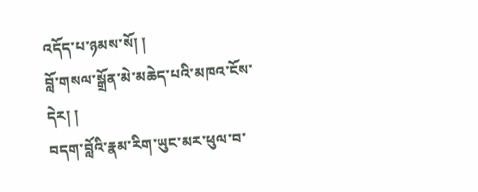འདོད་པ་ཉམས་སོ། །
བློ་གསལ་སྒྲོན་མེ་མཆེད་པའི་མཁའ་ངོས་དེར། །
བདག་བློའི་རྣམ་རིག་ཡུང་མར་ཕུལ་བ་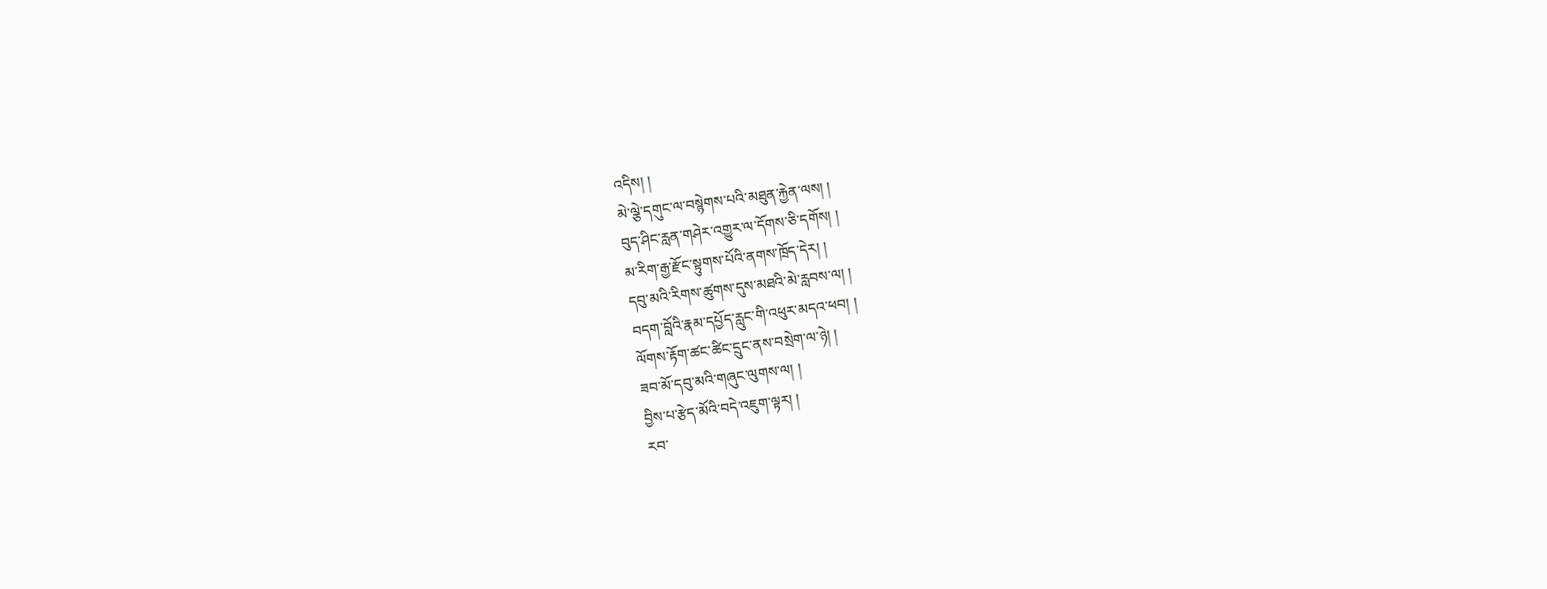འདིས། །
མེ་ལྕེ་དགུང་ལ་བསྙེགས་པའི་མཐུན་རྐྱེན་ལས། །
བུད་ཤིང་རླན་གཤེར་འགྱུར་ལ་དོགས་ཅི་དགོས། །
མ་རིག་རྒྱ་རྫོང་སྟུགས་པོའི་ནགས་ཁྲོད་དེར། །
དབུ་མའི་རིགས་ཚུགས་དུས་མཐའི་མེ་རླབས་ལ། །
བདག་བློའི་རྣམ་དཔྱོད་རླུང་གི་འཕུར་མདའ་ཕབ། །
ལོགས་རྟོག་ཚང་ཚིང་དྲུང་ནས་བསྲེག་ལ་ཉེ། །
ཟབ་མོ་དབུ་མའི་གཞུང་ལུགས་ལ། །
བྱིས་པ་རྩེད་མོའི་བདེ་འཇུག་ལྟར། །
རབ་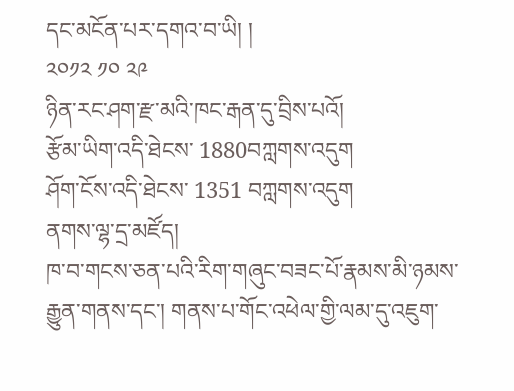དང་མངོན་པར་དགའ་བ་ཡི། །
༢༠༡༢ ༡༠ ༢༩
ཉིན་རང་ཤག་རྫ་མའི་ཁང་རྒན་དུ་བྲིས་པའོ།
རྩོམ་ཡིག་འདི་ཐེངས་ 1880བཀླགས་འདུག
ཤོག་ངོས་འདི་ཐེངས་ 1351 བཀླགས་འདུག
ནགས་ལྷ་དྲ་མཛོད།
ཁ་བ་གངས་ཅན་པའི་རིག་གཞུང་བཟང་པོ་རྣམས་མི་ཉམས་རྒྱུན་གནས་དང་། གནས་པ་གོང་འཕེལ་གྱི་ལམ་དུ་འཇུག་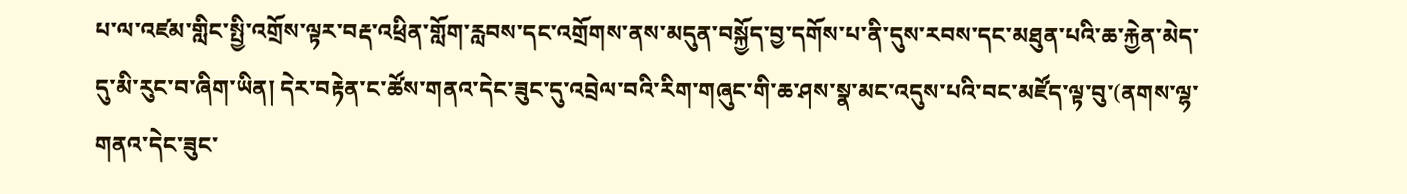པ་ལ་འཛམ་གླིང་སྤྱི་འགྲོས་ལྟར་བརྡ་འཕྲིན་གློག་རླབས་དང་འགྲོགས་ནས་མདུན་བསྐྱོད་བྱ་དགོས་པ་ནི་དུས་རབས་དང་མཐུན་པའི་ཆ་རྐྱེན་མེད་དུ་མི་རུང་བ་ཞིག་ཡིན། དེར་བརྟེན་ང་ཚོས་གནའ་དེང་ཟུང་དུ་འབྲེལ་བའི་རིག་གཞུང་གི་ཆ་ཤས་སྣ་མང་འདུས་པའི་བང་མཛོད་ལྟ་བུ་(ནགས་ལྷ་གནའ་དེང་ཟུང་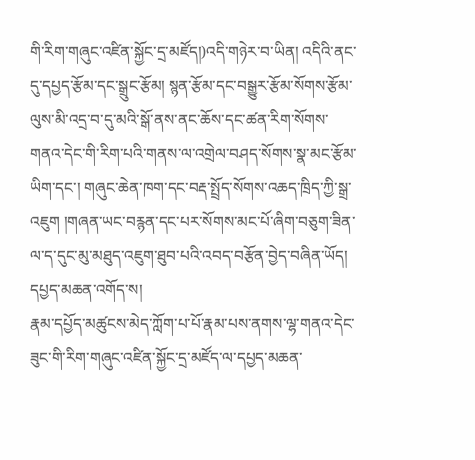གི་རིག་གཞུང་འཛིན་སྐྱོང་དྲ་མཛོད།)འདི་གཉེར་བ་ཡིན། འདིའི་ནང་དུ་དཔྱད་རྩོམ་དང་སྒྲུང་རྩོམ། སྙན་རྩོམ་དང་བསྒྱུར་རྩོམ་སོགས་རྩོམ་ལུས་མི་འདྲ་བ་དུ་མའི་སྒོ་ནས་ནང་ཆོས་དང་ཚན་རིག་སོགས་གནའ་དེང་གི་རིག་པའི་གནས་ལ་འགྲེལ་བཤད་སོགས་སྣ་མང་རྩོམ་ཡིག་དང་། གཞུང་ཆེན་ཁག་དང་བརྡ་སྤྲོད་སོགས་འཆད་ཁྲིད་ཀྱི་སྒྲ་འཇུག །གཞན་ཡང་བརྙན་དང་པར་སོགས་མང་པོ་ཞིག་བཅུག་ཟིན་ལ་ད་དུང་མུ་མཐུད་འཇུག་ཐུབ་པའི་འབད་བརྩོན་བྱེད་བཞིན་ཡོད།
དཔྱད་མཆན་འགོད་ས།
རྣམ་དཔྱོད་མཚུངས་མེད་ཀློག་པ་པོ་རྣམ་པས་ནགས་ལྷ་གནའ་དེང་ཟུང་གི་རིག་གཞུང་འཛིན་སྐྱོང་དྲ་མཛོད་ལ་དཔྱད་མཆན་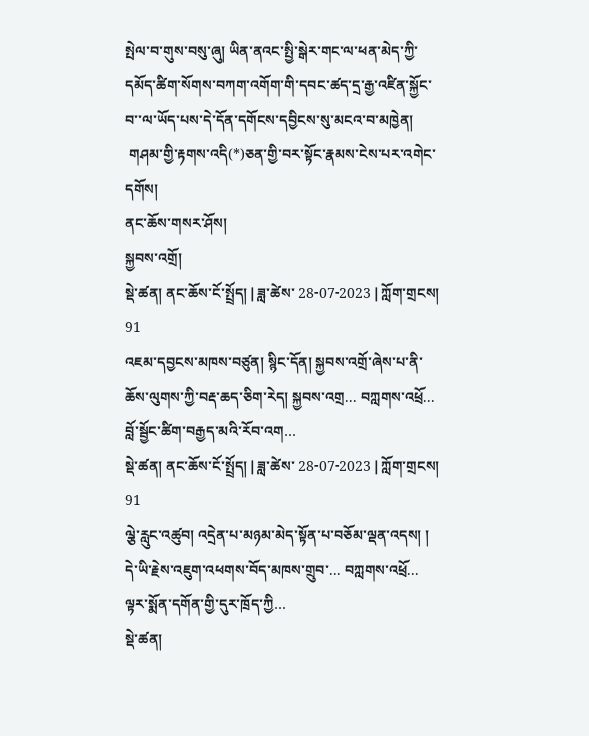སྤེལ་བ་གུས་བསུ་ཞུ། ཡིན་ནའང་སྤྱི་སྒེར་གང་ལ་ཕན་མེད་ཀྱི་དམོད་ཚིག་སོགས་བཀག་འགོག་གི་དབང་ཚད་དྲ་རྒྱ་འཛིན་སྐྱོང་བ་་ལ་ཡོད་པས་དེ་དོན་དགོངས་དབྱིངས་སུ་མངའ་བ་མཁྱེན།
 གཤམ་གྱི་རྟགས་འདི(*)ཅན་གྱི་བར་སྟོང་རྣམས་ངེས་པར་འགེང་དགོས།
ནང་ཆོས་གསར་ཤོས།
སྐྱབས་འགྲོ།
སྡེ་ཚན། ནང་ཆོས་ངོ་སྤྲོད། | ཟླ་ཚེས་ 28-07-2023 | ཀློག་གྲངས། 91
འཇམ་དབྱངས་མཁས་བཙུན། སྙིང་དོན། སྐྱབས་འགྲོ་ཞེས་པ་ནི་ཆོས་ལུགས་ཀྱི་བརྡ་ཆད་ཅིག་རེད། སྐྱབས་འགྲ... བཀླགས་འཕྲོ...
བློ་སྦྱོང་ཚིག་བརྒྱད་མའི་རོབ་འག…
སྡེ་ཚན། ནང་ཆོས་ངོ་སྤྲོད། | ཟླ་ཚེས་ 28-07-2023 | ཀློག་གྲངས། 91
ལྕེ་རླུང་འཚུབ། འདྲེན་པ་མཉམ་མེད་སྟོན་པ་བཅོམ་ལྡན་འདས། ། དེ་ཡི་རྗེས་འཇུག་འཕགས་བོད་མཁས་གྲུབ་... བཀླགས་འཕྲོ...
ལྟར་སྨོན་དགོན་གྱི་དུར་ཁྲོད་ཀྱི…
སྡེ་ཚན།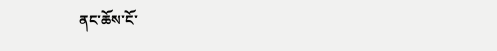ནང་ཆོས་ངོ་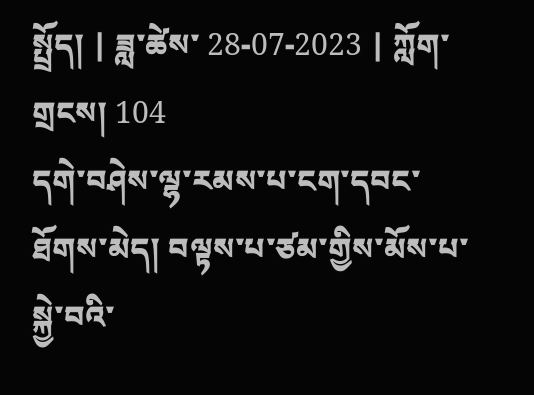སྤྲོད། | ཟླ་ཚེས་ 28-07-2023 | ཀློག་གྲངས། 104
དགེ་བཤེས་ལྷ་རམས་པ་ངག་དབང་ཐོགས་མེད། བལྟས་པ་ཙམ་གྱིས་མོས་པ་སྐྱེ་བའི་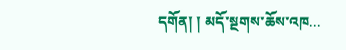དགོན། ། མདོ་སྔགས་ཆོས་འཁ...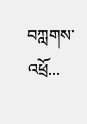བཀླགས་འཕྲོ...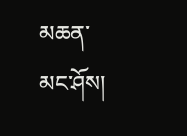མཆན་མང་ཤོས།